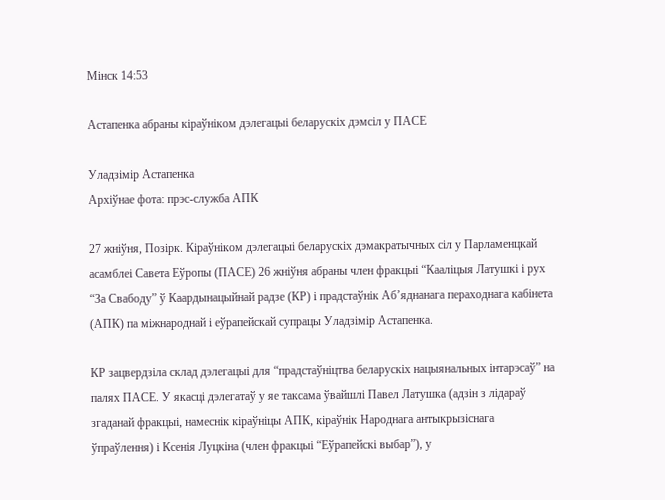Мінск 14:53

Астапенка абраны кіраўніком дэлегацыі беларускіх дэмсіл у ПАСЕ

Уладзімір Астапенка
Архіўнае фота: прэс-служба АПК

27 жніўня, Позірк. Кіраўніком дэлегацыі беларускіх дэмакратычных сіл у Парламенцкай асамблеі Савета Еўропы (ПАСЕ) 26 жніўня абраны член фракцыі “Кааліцыя Латушкі і рух “За Свабоду” ў Каардынацыйнай радзе (КР) і прадстаўнік Аб’яднанага пераходнага кабінета (АПК) па міжнароднай і еўрапейскай супрацы Уладзімір Астапенка.

КР зацвердзіла склад дэлегацыі для “прадстаўніцтва беларускіх нацыянальных інтарэсаў” на палях ПАСЕ. У якасці дэлегатаў у яе таксама ўвайшлі Павел Латушка (адзін з лідараў згаданай фракцыі, намеснік кіраўніцы АПК, кіраўнік Народнага антыкрызіснага ўпраўлення) і Ксенія Луцкіна (член фракцыі “Еўрапейскі выбар”), у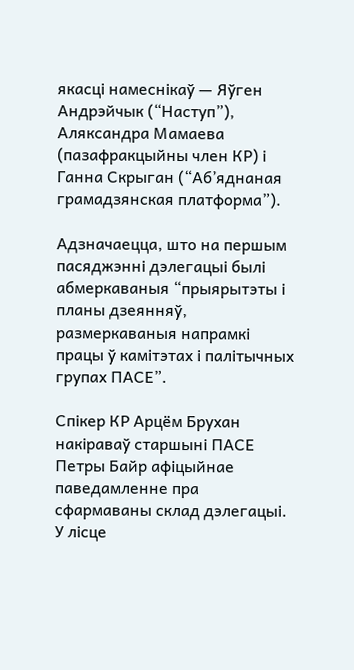якасці намеснікаў — Яўген Андрэйчык (“Наступ”), Аляксандра Мамаева (пазафракцыйны член КР) і Ганна Скрыган (“Аб’яднаная грамадзянская платформа”).

Адзначаецца, што на першым пасяджэнні дэлегацыі былі абмеркаваныя “прыярытэты і планы дзеянняў, размеркаваныя напрамкі працы ў камітэтах і палітычных групах ПАСЕ”.

Спікер КР Арцём Брухан накіраваў старшыні ПАСЕ Петры Байр афіцыйнае паведамленне пра сфармаваны склад дэлегацыі. У лісце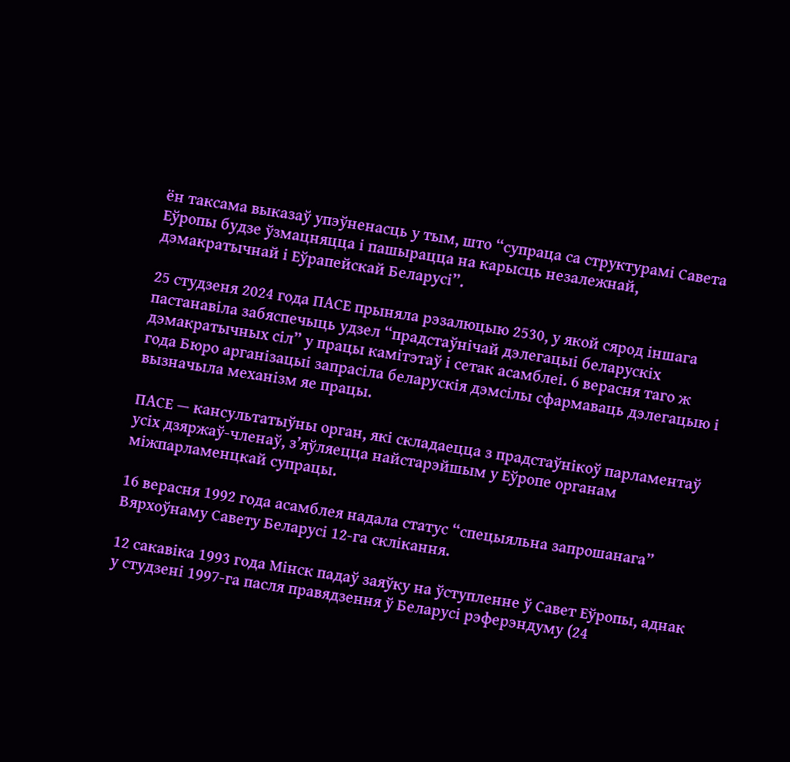ён таксама выказаў упэўненасць у тым, што “супраца са структурамі Савета Еўропы будзе ўзмацняцца і пашырацца на карысць незалежнай, дэмакратычнай і Еўрапейскай Беларусі”.

25 студзеня 2024 года ПАСЕ прыняла рэзалюцыю 2530, у якой сярод іншага пастанавіла забяспечыць удзел “прадстаўнічай дэлегацыі беларускіх дэмакратычных сіл” у працы камітэтаў і сетак асамблеі. 6 верасня таго ж года Бюро арганізацыі запрасіла беларускія дэмсілы сфармаваць дэлегацыю і вызначыла механізм яе працы.

ПАСЕ — кансультатыўны орган, які складаецца з прадстаўнікоў парламентаў усіх дзяржаў-членаў, з’яўляецца найстарэйшым у Еўропе органам міжпарламенцкай супрацы.

16 верасня 1992 года асамблея надала статус “спецыяльна запрошанага” Вярхоўнаму Савету Беларусі 12-га склікання.

12 сакавіка 1993 года Мінск падаў заяўку на ўступленне ў Савет Еўропы, аднак у студзені 1997-га пасля правядзення ў Беларусі рэферэндуму (24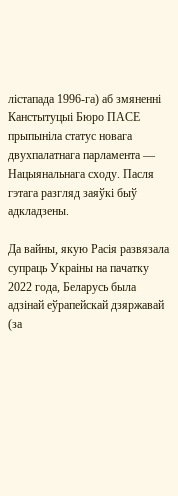лістапада 1996-га) аб змяненні Канстытуцыі Бюро ПАСЕ прыпыніла статус новага двухпалатнага парламента — Нацыянальнага сходу. Пасля гэтага разгляд заяўкі быў адкладзены.

Да вайны, якую Расія развязала супраць Украіны на пачатку 2022 года, Беларусь была адзінай еўрапейскай дзяржавай (за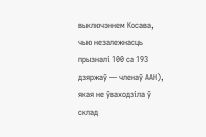выключэннем Косава, чыю незалежнасць прызналі 100 са 193 дзяржаў — членаў ААН), якая не ўваходзіла ў склад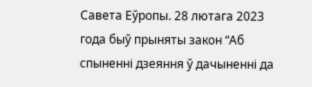Савета Еўропы. 28 лютага 2023 года быў прыняты закон “Аб спыненні дзеяння ў дачыненні да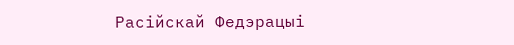Расійскай Федэрацыі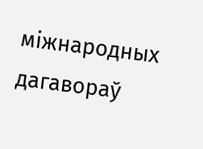міжнародных дагавораў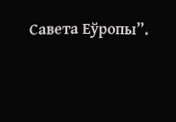Савета Еўропы”.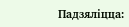Падзяліцца: